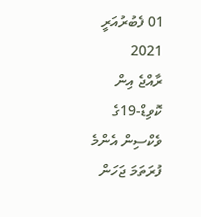01 ފެބުރުއަރީ 2021
ރާއްޖެ އިން ކޮވިޑް-19ގެ ވެކްސިން އެންމެ ފުރަތަމަ ޖަހަން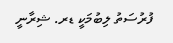ފުރުސަތު ލިބުމަކީ ޑރ. ޝިރާނީ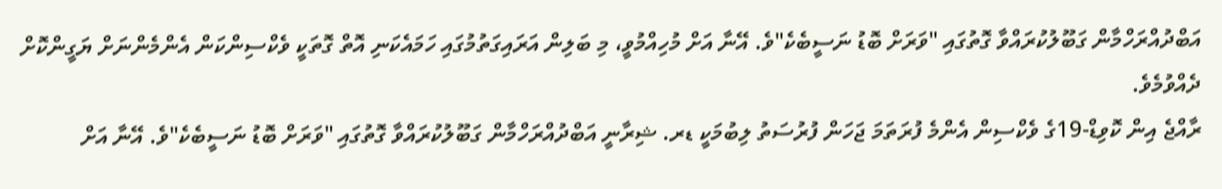އަބްދުއްރަހްމާން ގަބޫލުކުރައްވާ ގޮތުގައި "ވަރަށް ބޮޑު ނަސީބެކެ"ވެ. އޭނާ އަށް މުހިއްމުވީ، މި ބަލިން އަރައިގަތުމުގައި ހަމައެކަނި އޮތް ގޮތަކީ ވެކްސިންކަން އެންމެންނަށް ޔަގީންކޮށް ދެއްވުމެވެ.
ރާއްޖެ އިން ކޮވިޑް-19ގެ ވެކްސިން އެންމެ ފުރަތަމަ ޖަހަން ފުރުސަތު ލިބުމަކީ ޑރ. ޝިރާނީ އަބްދުއްރަހްމާން ގަބޫލުކުރައްވާ ގޮތުގައި "ވަރަށް ބޮޑު ނަސީބެކެ"ވެ. އޭނާ އަށް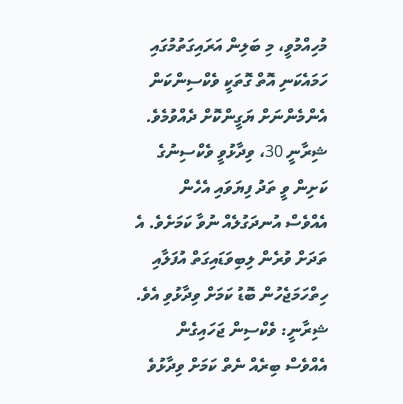މުހިއްމުވީ، މި ބަލިން އަރައިގަތުމުގައި ހަމައެކަނި އޮތް ގޮތަކީ ވެކްސިންކަން އެންމެންނަށް ޔަގީންކޮށް ދެއްވުމެވެ.
ޝިރާނީ 30، ވިދާޅުވީ ވެކްސިނުގެ ކަށިން ވީ ތަދު ފިޔަވައި އެހެން އެއްވެސް އުނދަގުލެއް ނުވާ ކަމަށެވެ. އެ ތަދަށް ވުރެން ލިބިވަޑައިގަތް އުފަލާއި ހިތްހަމަޖެހުން ބޮޑު ކަމަށް ވިދާޅުވި އެވެ.
ޝިރާނީ: ވެކްސިން ޖަހައިގެން އެއްވެސް ބިރެއް ނެތް ކަމަށް ވިދާޅުވެ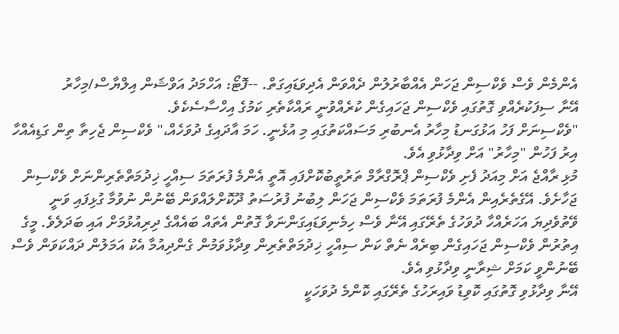އެންމެން ވެސް ވެކްސިން ޖަހަން އެއްބާރުލުން ދެއްވަން އެދިވަޑައިގަތް. --ފޮޓޯ: އަހްމަދު އަވްޝަން އިލްޔާސް/މިހާރު
އޭނާ ސިފަކުރެއްވި ގޮތުގައި ވެކްސިން ޖަހައިގެން ކުރެއްވުނީ ރައްކާތެރި ކަމުގެ އިހްސާސެކެވެ.
"ވެކްސިނަށް ފަހު އަޅުގަނޑު މިހާރު އެނބުރި މަސައްކަތުގައި މި އުޅެނީ. ހަމަ އާދައިގެ ދުވަހެއް،" ވެކްސިން ޖެހިތާ ތިން ގަޑިއެއްހާ އިރު ފަހުން "މިހާރު" އަށް ވިދާޅުވި އެވެ.
މުޅި ރާއްޖެ އަށް މިއަދު ފެށި ވެކްސިން ޕްރޮގްރާމް ތަރުތީބުކޮށްފައި އޮތީ އެންމެ ފުރަތަމަ ސިއްހީ ޚިދުމަތްތެރިންނަށް ވެކްސިން ޖަހާށެވެ. އޭގެތެރެއިން އެންމެ ފުރަތަމަ ވެކްސިން ޖަހަން ލިބުނު ފުރުސަތު ދޫކޮށްލައްވަން ބޭނުން ނުވުމާ ގުޅިފައި ވަނީ ވޭތުވެދިޔަ އަހަރެއްހާ ދުވަހުގެ ތެރޭގައި އޭނާ ވެސް ހިމެނިވަޑައިގަންނަވާ ގޮތުން އެތައް ބައެއްގެ ދިރިއުޅުމަށް އައި ބަދަލެވެ. މީގެ އިތުރުން ވެކްސިން ޖަހައިގެން ބިރެއް ނެތް ކަން ސިއްހީ ޚިދުމަތްތެރިން ވިދާޅުވަމުން ގެންދިއުމާ އެކު އަމަލުން ދައްކަވަން ވެސް ބޭނުންވީ ކަމަށް ޝިރާނީ ވިދާޅުވި އެވެ.
އޭނާ ވިދާޅުވި ގޮތުގައި ކޮވިޑު ވައިރަހުގެ ތެރޭގައި ކޮންމެ ދުވަހަކީ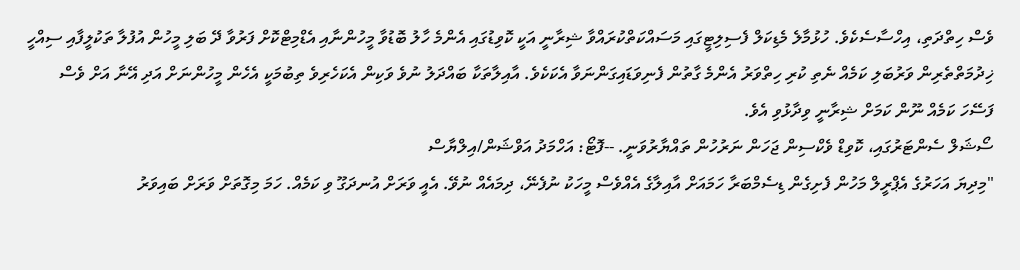ވެސް ހިތްދަތި، އިހްސާސެކެވެ. ހުޅުމާލެ މެޑިކަލް ފެސިލިޓީގައި މަސައްކަތްކުރައްވާ ޝިރާނީ އަކީ ކޮވިޑުގައި އެންމެ ހާލު ބޮޑުވާ މީހުންނާއި އެޑްމިޓްކޮށް ފަރުވާ ދޭ ބަލި މީހުން އުފުލާ ތަކުލީފާއި ސިއްހީ ޚިދުމަތްތެރިން ވަރުބަލި ކަމެއް ނެތި ކުރި ހިތްވަރު އެންމެ ގާތުން ފެނިވަޑައިގަންނަވާ އެކަކެވެ. އާއިލާތަކާ ބައްދަލު ނުވެ ވަކިން އެކަހެރިވެ ތިބުމަކީ އެހެން މީހުންނަށް އަދި އޭނާ އަށް ވެސް ފަސޭހަ ކަމެއް ނޫން ކަމަށް ޝިރާނީ ވިދާޅުވި އެވެ.
ސޯޝަލް ސެންޓަރުގައި، ކޮވިޑް ވެކްސިން ޖަހަން ނަރުހުން ތައްޔާރުވަނީ. --ފޮޓޯ: އަހްމަދު އަވްޝަން/އިލްޔާސް
"މިދިޔަ އަހަރުގެ އެޕްރީލް މަހުން ފެށިގެން ޑިސެމްބަރާ ހަމައަށް އާއިލާގެ އެއްވެސް މީހަކު ނުފެނޭ، ދިމައެއް ނުވޭ. އެއީ ވަރަށް އުނދަގޫ ވި ކަމެއް. ހަމަ މިގޮތަށް ވަރަށް ބައިވަރު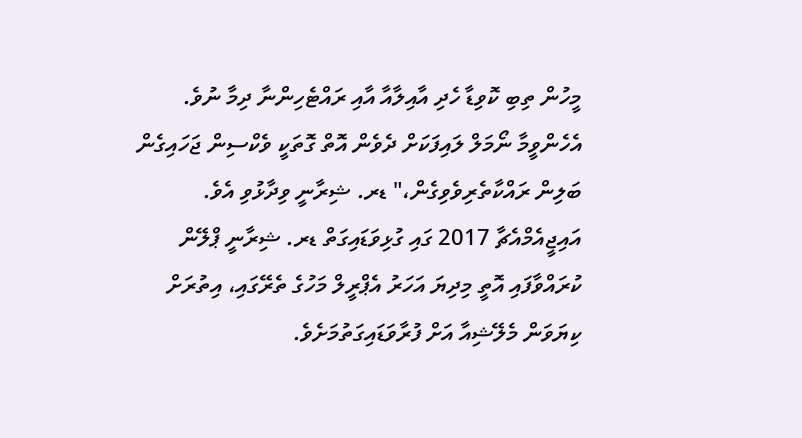މީހުން ތިބި ކޮވިޑާ ހެދި އާއިލާއާ އާއި ރައްޓެހިންނާ ދިމާ ނުވެ. އެހެންވީމާ ނޯމަލް ލައިފަކަށް ދެވެން އޮތް ގޮތަކީ ވެކްސިން ޖަހައިގެން ބަލިން ރައްކާތެރިވެވިގެން،" ޑރ. ޝިރާނީ ވިދާޅުވި އެވެ.
އައިޖީއެމްއެޗާ 2017 ގައި ގުޅިވަޑައިގަތް ޑރ. ޝިރާނީ ޕްލޭން ކުރައްވާފައި އޮތީ މިދިޔަ އަހަރު އެޕްރީލް މަހުގެ ތެރޭގައި، އިތުރަށް ކިޔަވަން މެލޭޝިއާ އަށް ފުރާވަޑައިގަތުމަށެވެ.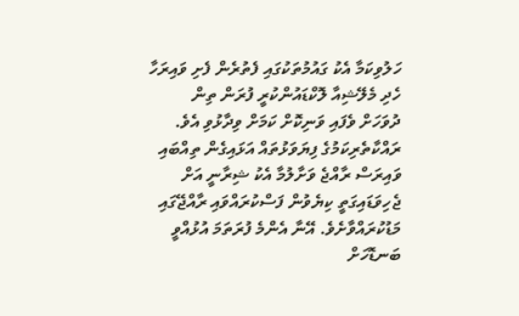ހަލުވިކަމާ އެކު ގައުމުތަކުގައި ފެތުރެން ފެށި ވައިރަހާ ހެދި މެލޭޝިއާ ލޮކްޑައުންކުރީ ފުރަން ތިން ދުވަހަށް ވެފައި ވަނިކޮށް ކަމަށް ވިދާޅުވި އެވެ.
ރައްކާތެރިކަމުގެ ފިޔަވަޅުތައް އަޅައިގެން ތިއްބައި ވައިރަސް ރާއްޖެ ވަށާލުމާ އެކު ޝިރާނީ އަށް ޖެހިވަޑައިގަތީ ކިޔެވުން ފަސްކުރައްވައި ރާއްޖޭގައި މަޑުކުރައްވާށެވެ. އޭނާ އެންމެ ފުރަތަމަ އުޅުއްވީ ބަނޑޮހަށް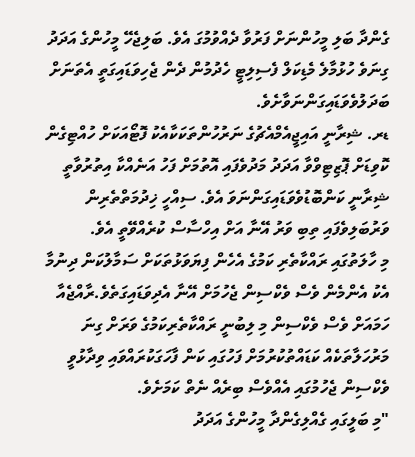ގެންދާ ބަލި މީހުންނަށް ފަރުވާ ދެއްވުމުގަ އެވެ. ބަލިޖެހޭ މީހުންގެ އަދަދު ގިނަވެ ހުޅުމާލެ މެޑިކަލް ފެސިލިޓީ ހެދުމުން ދެން ޖެހިވަޑައިގަތީ އެތަނަށް ބަދަލުވެވަޑައިގަންނަވާށެވެ.
ޑރ. ޝިރާނީ އައިޖީއެމްއެޗުގެ ނަރުހުންތަކަކާއެކު ފޮޓޯއަކަށް ހުއްޓިގެން
ކޮވިޑަށް ޕޮޒިޓިވްވާ އަދަދު މަދުވެފައި އޮތުމަށް ފަހު އަނެއްކާ އިތުރުވާތީ ޝިރާނީ ކަންބޮޑުވެވަޑައިގަންނަވަ އެވެ. ސިއްހީ ޚިދުމަތްތެރިން ވަރުބަލިވެފައި ތިބި ވަރު އޭނާ އަށް އިހްސާސް ކުރެއްވޭތީ އެވެ.
މި ހާލަތުގައި ރައްކާތެރި ކަމުގެ އެހެން ފިޔަވަޅުތަކަށް ސަމާލުކަން ދިނުމާ އެކު އެންމެން ވެސް ވެކްސިން ޖެހުމަށް އޭނާ އެދިވަޑައިގަތެވެ.ރާއްޖެއާ ހަމައަށް ވެސް ވެކްސިން މި ލިބުނީ ރައްކާތެރިކަމުގެ ވަރަށް ގިނަ މަރުހަލާތަކެއް ކަޑައްތުކުރުމަށް ފަހުގައި ކަން ފާހަގަކުރައްވައި ވިދާޅުވީ ވެކްސިން ޖެހުމުގައި އެއްވެސް ބިރެއް ނެތް ކަމަށެވެ.
"މި ބަލީގައި ގެއްލިގެންދާ މީހުންގެ އަދަދު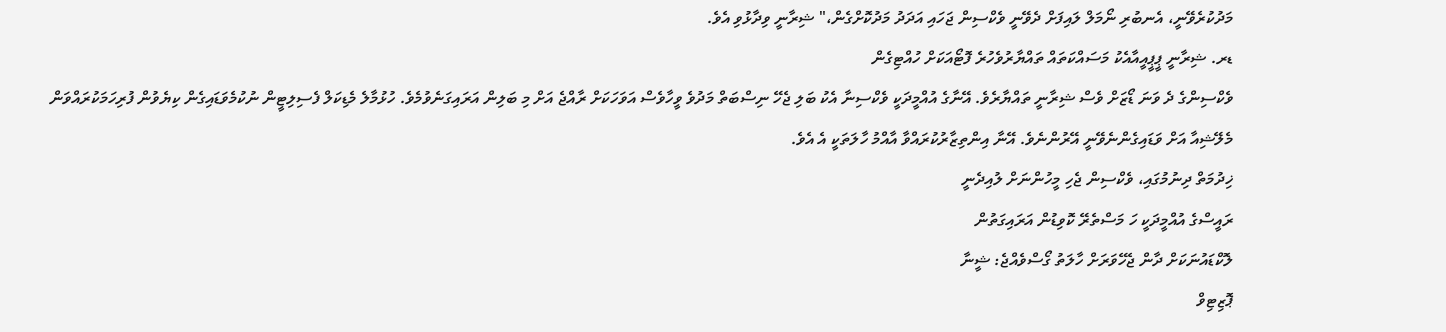މަދުކުރެވޭނީ، އެނބުރި ނޯމަލް ލައިފަށް ދެވޭނީ ވެކްސިން ޖަހައި އަދަދު މަދުކޮށްގެން،" ޝިރާނީ ވިދާޅުވި އެވެ.
ޑރ. ޝިރާނީ ޕީޕީއީއާއެކު މަސައްކަތައް ތައްޔާރުވެހުރެ ފޮޓޯއަކަށް ހުއްޓިގެން
ވެކްސިންގެ ދެ ވަނަ ޑޯޒަށް ވެސް ޝިރާނީ ތައްޔާރެވެ. އޭނާގެ އުއްމީދަކީ ވެކްސިނާ އެކު ބަލި ޖެހޭ ނިސްބަތް މަދުވެ ވީހާވެސް އަވަހަކަށް ރާއްޖެ އަށް މި ބަލިން އަރައިގަނެވުމެވެ. ހުޅުމާލެ މެޑިކަލް ފެސިލިޓީން ނުކުމެވަޑައިގެން ކިޔެވުން ފުރިހަމަކުރައްވަން މެލޭޝިއާ އަށް ވަޑައިގެންނެވޭނީ އޭރުންނެވެ. އޭނާ އިންތިޒާރުކުރައްވާ އާއްމު ހާލަތަކީ އެ އެވެ.
ޚިދުމަތް ދިނުމުގައި، ވެކްސިން ޖެހި މީހުންނަށް ލުއިދެނީ
ރައީސްގެ އުއްމީދަކީ ހަ މަސްތެރޭ ކޮވިޑުން އަރައިގަތުން
ލޮކްޑައުނަކަށް ދާން ޖެހޭވަރަށް ހާލަތު ގޯސްވެއްޖެ: ޝީނާ
ޕޮޒިޓިވް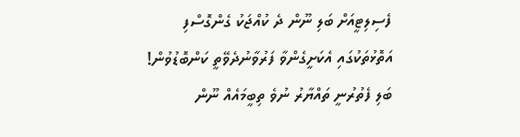ފެސިލިޓީއަށް ބަލި ނޫން ދެ ކުއްޖަކު ގެންގޮސްފި
އަތޮޅުތަކުގައި އެކަށީގެންވާ ފަރުވާނުދެވޭތީ ކަންބޮޑުވުން!
ބަލި ފެތުރުނީ ތައްޔާރު ނުވެ ތިބީމައެއް ނޫން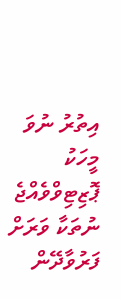އިތުރު ނުވަ މީހަކު ޕޮޒިޓިވްވެއްޖެ
ނުތަކާ ވަރަށް ފަރުވާދޭން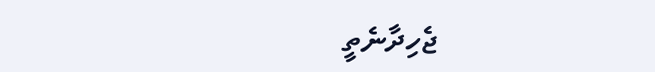ޖެހިދާނެތީ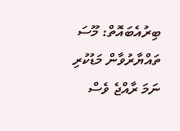ބިރުއެބައޮތް: މޫސަ
ތައްޔާރުވާން މަޑުކުރި ނަމަ ރާއްޖެ ވެސް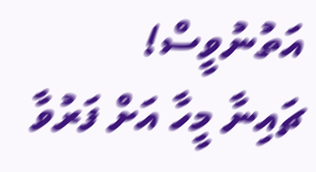އަތުނުވީސް!
ޗައިނާ މީހާ އަށް ފަރުވާ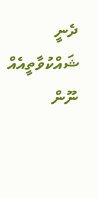ދެނީ ޝައްކުވާތީއެއް ނޫން